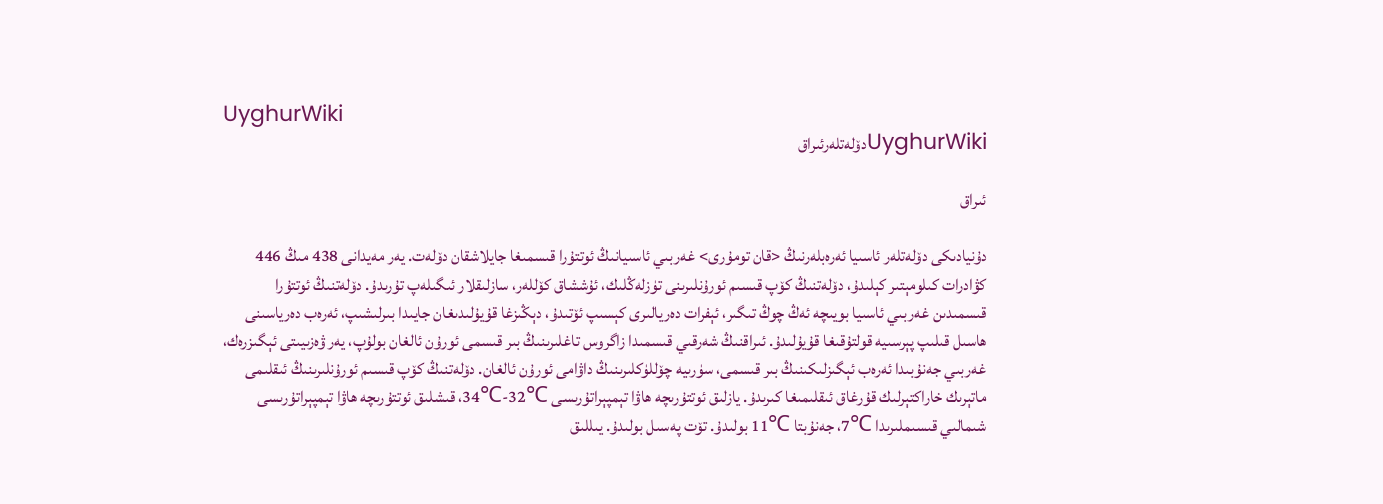UyghurWiki
UyghurWikiدۆلەتلەرئىراق

ئىراق

دۇنيادىكى دۆلەتلەر ئاسىيا ئەرەبلەرنىڭ <قان تومۇرى> غەربىي ئاسىيانىڭ ئوتتۇرا قىسمىغا جايلاشقان دۆلەت. يەر مەيدانى 438 مىڭ 446 كۋادرات كىلومېتىر كېلىدۇ، دۆلەتنىڭ كۆپ قىسىم ئورۇنلىرىنى تۈزلەڭلىك، ئۇششاق كۆللەر، سازلىقلار ئىگىلەپ تۇرىدۇ. دۆلەتنىڭ ئوتتۇرا قىسمىدىن غەربىي ئاسىيا بويىچە ئەڭ چوڭ تىگىر، ئېفرات دەريالىرى كېسىپ ئۆتىدۇ، دېڭىزغا قۇيۇلىدىغان جايىدا بىرلىشىپ، ئەرەب دەرياسىنى ھاسىل قىلىپ پېرسىيە قولتۇقىغا قۇيۇلىدۇ. ئىراقنىڭ شەرقىي قىسمىدا زاگروس تاغلىرىنىڭ بىر قىسمى ئورۇن ئالغان بولۇپ، يەر ۋەزىيىتى ئېگىزرەك، غەربىي جەنۇبىدا ئەرەب ئېگىزلىكىنىڭ بىر قىسمى، سۈرىيە چۆللۈكلىرىنىڭ داۋامى ئورۇن ئالغان. دۆلەتنىڭ كۆپ قىسىم ئورۇنلىرىنىڭ ئىقلىمى ماتېرىك خاراكتېرلىك قۇرغاق ئىقلىمىغا كىرىدۇ. يازلىق ئوتتۇرىچە ھاۋا تېمپېراتۇرىسى ℃32-℃34، قىشلىق ئوتتۇرىچە ھاۋا تېمپېراتۇرىسى شىمالىي قىسىملىرىدا ℃7، جەنۇبتا ℃11 بولىدۇ. تۆت پەسىل بولىدۇ. يىللىق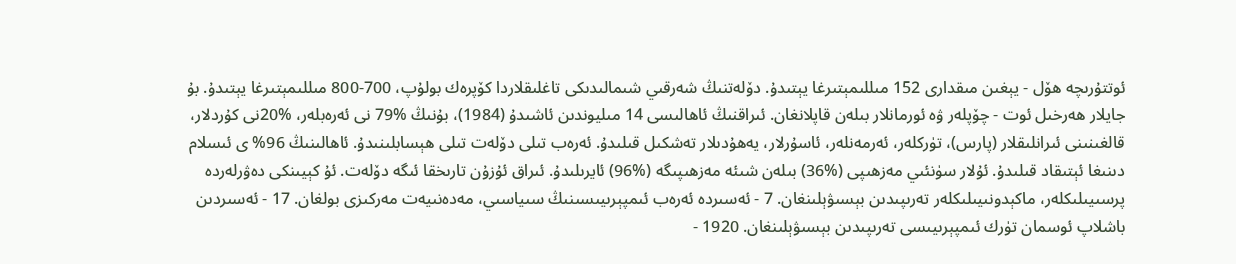ئوتتۇرىچە ھۆل - يېغىن مىقدارى 152 مىللىمېتىرغا يېتىدۇ. دۆلەتنىڭ شەرقىي شىمالىدىكى تاغلىقلاردا كۆپرەك بولۇپ، 700-800 مىللىمېتىرغا يېتىدۇ. بۇ جايلار ھەرخىل ئوت - چۆپلەر ۋە ئورمانلار بىلەن قاپلانغان. ئىراقنىڭ ئاھالىسى 14 مىليوندىن ئاشىدۇ (1984)، بۇنىڭ %79 نى ئەرەبلەر، %20نى كۇردلار، قالغىنىنى ئىرانلىقلار (پارس)، تۈركلەر، ئەرمەنلەر، ئاسۇرلار، يەھۇدىلار تەشكىل قىلىدۇ. ئەرەب تىلى دۆلەت تىلى ھېسابلىنىدۇ. ئاھالىنىڭ 96% ى ئىسلام دىنىغا ئېتىقاد قىلىدۇ. ئۇلار سۈنئىي مەزھىپى (%36) بىلەن شىئە مەزھىپىگە (%96) ئايرىلىدۇ. ئىراق ئۇزۇن تارىخقا ئىگە دۆلەت. ئۇ كېيىنكى دەۋرلەردە پرسىيىلىكلەر، ماكېدونىيىلىكلەر تەرىپىدىن بېسىۋېلىنغان. 7 - ئەسىردە ئەرەب ئىمپېرىيىسىنىڭ سىياسىي، مەدەنىيەت مەركىزى بولغان. 17 - ئەسىردىن باشلاپ ئوسمان تۈرك ئىمپېرىيىسى تەرىپىدىن بېسىۋېلىنغان. 1920 -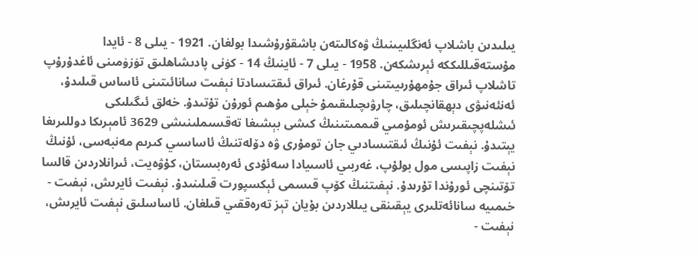يىلىدىن باشلاپ ئەنگلىيىنىڭ ۋەكالىتەن باشقۇرۇشىدا بولغان. 1921 - يىلى 8 - ئايدا مۇستەقىللىككە ئېرىشكەن. 1958 - يىلى 7 - ئاينىڭ 14 - كۈنى پادىشاھلىق تۈزۈمىنى ئاغدۇرۇپ تاشلاپ ئىراق جۇمھۇرىيىتىنى قۇرغان. ئىراق ئىقتىسادتا نېفىت سانائىتىنى ئاساس قىلىدۇ، ئەنئەنىۋى دېھقانچىلىق، چارۋىچىلىقىمۇ خېلى مۇھىم ئورۇن تۇتىدۇ. خەلق ئىگىلىكى ئىشلەپچىقىرىش ئومۇمىي قىممىتىنىڭ كىشى بېشىغا تەقسىملىنىشى 3629 ئامېرىكا دوللىرىغا يېتىدۇ. نېفىت ئۇنىڭ ئىقتىسادىي جان تومۇرى ۋە دۆلەتنىڭ ئاساسىي كىرىم مەنبەسى، ئۇنىڭ نېفىت زاپىسى مول بولۇپ، غەربىي ئاسىيادا سەئۇدى ئەرەبىستان، كۇۋەيت، ئىرانلاردىن قالسا تۆتىنچى ئورۇندا تۇرىدۇ. نېفىتنىڭ كۆپ قىسمى ئېكسپورت قىلىنىدۇ. نېفىت ئايرىش، نېفىت - خىمىيە سانائەتلىرى يېقىنقى يىللاردىن بۇيان تېز تەرەققىي قىلغان. ئاساسلىق نېفىت ئايرىش، نېفىت -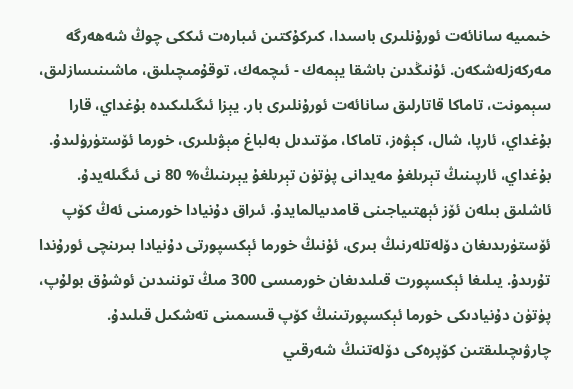خىمىيە سانائەت ئورۇنلىرى باسىدا، كىركۇكتىن ئىبارەت ئىككى چوڭ شەھەرگە مەركەزلەشكەن. ئۇنىڭدىن باشقا يېمەك - ئىچمەك، توقۇمىچىلىق، ماشىنىسازلىق، سېمونت، تاماكا قاتارلىق سانائەت ئورۇنلىرى بار. يېزا ئىگىلىكىدە بۇغداي، قارا بۇغداي، ئارپا، شال، كېۋەز، تاماكا، مۆتىدىل بەلباغ مېۋىلىرى، خورما ئۆستۈرۈلىدۇ. بۇغداي، ئارپىنىڭ تېرىلغۇ مەيدانى پۈتۈن تېرىلغۇ يېرىنىڭ% 80 نى ئىگىلەيدۇ. ئاشلىق بىلەن ئۆز ئېھتىياجىنى قامدىيالمايدۇ. ئىراق دۇنيادا خورمىنى ئەڭ كۆپ ئۆستۈرىدىغان دۆلەتلەرنىڭ بىرى، ئۇنىڭ خورما ئېكسپورتى دۇنيادا بىرىنچى ئورۇندا تۇرىدۇ. يىلىغا ئېكسپورت قىلىدىغان خورمىسى 300 مىڭ توننىدىن ئوشۇق بولۇپ، پۈتۈن دۇنيادىكى خورما ئېكسپورتىنىڭ كۆپ قىسمىنى تەشكىل قىلىدۇ. چارۋىچىلىقتىن كۆپرەكى دۆلەتنىڭ شەرقىي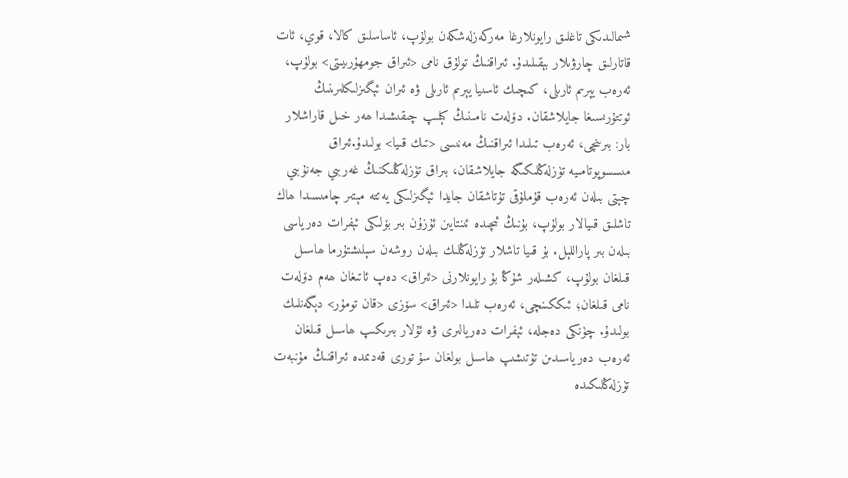شىمالىدىكى تاغلىق رايونلارغا مەركەزلەشكەن بولۇپ، ئاساسلىق كالا، قوي، ئات قاتارلىق چارۋىلار بېقىلىدۇ. ئىراقنىڭ تولۇق نامى <ئىراق جومھۇرىيىتى> بولۇپ، ئەرەب يېرىم ئارىلى، كىچىك ئاسىيا يېرىم ئارىلى ۋە ئىران ئېگىزلىكلىرىنىڭ ئوتتۇرىسىغا جايلاشقان. دۆلەت نامىنىڭ كېلىپ چىقىشىدا ھەر خىل قاراشلار بار: بىرىنچى، ئەرەب تىلىدا ئىراقنىڭ مەنىسى <تىك قىيا> بولىدۇ.ئىراق مىسسوپوتامىيە تۈزلەڭلىكىگە جايلاشقان، بىراق تۈزلەڭلىكنىڭ غەربىي جەنۇبىي چېتى بىلەن ئەرەب قۇملۇقى تۇتاشقان جايدا ئېگىزلىكى يەتتە مېتىر چامىسىدا ھاك تاشلىق قىيالار بولۇپ، بۇنىڭ ئىچىدە ئىنتايىن ئۇزۇن بىر بۆلىكى ئېفرات دەرياسى بىلەن بىر پاراللېل. بۇ قىيا تاشلار تۈزلەڭلىك بىلەن روشەن سېلىشتۇرما ھاسىل قىلغان بولۇپ، كشىلەر شۇڭا بۇ رايونلارنى <ئىراق> دەپ ئاتىغان ھەم دۆلەت نامى قىلغان؛ ئىككىنچى، ئەرەب تلىدا <ئىراق> سۆزى <قان تومۇر> دېگەنلىك بولىدۇ. چۈنكى دەجلە، ئېفرات دەريالىرى ۋە ئۇلار بىرىكىپ ھاسىل قىلغان ئەرەب دەرياسىدىن تۇتىشىپ ھاسىل بولغان سۇ تورى قەدىمدە ئىراقنىڭ مۇنبەت تۈزلەڭلىكىدە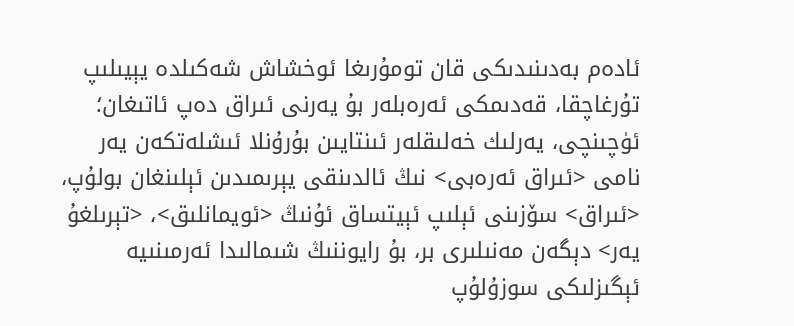ئادەم بەدىنىدىكى قان تومۇرىغا ئوخشاش شەكىلدە يېيىلىپ تۇرغاچقا، قەدىمكى ئەرەبلەر بۇ يەرنى ئىراق دەپ ئاتىغان؛ ئۈچىنچى، يەرلىك خەلىقلەر ئىنتايىن بۇرۇنلا ئىشلەتكەن يەر نامى <ئىراق ئەرەبى> نىڭ ئالدىنقى يېرىمىدىن ئېلىنغان بولۇپ، <ئىراق> سۆزىنى ئېلىپ ئېيتساق ئۇنىڭ <ئويمانلىق>، <تېرىلغۇ يەر> دېگەن مەنىلىرى بر، بۇ رايوننىڭ شىمالىدا ئەرمىنىيە ئېگىزلىكى سوزۇلۇپ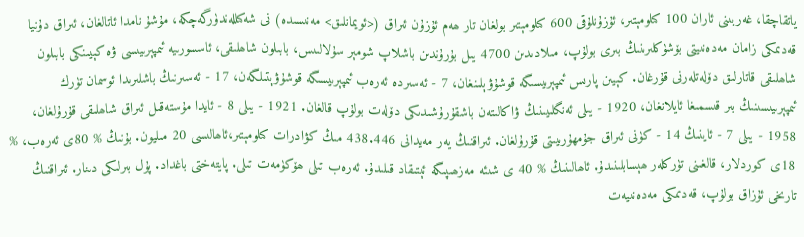ياتقاچقا، غەربىنى ئاران 100 كىلومېتىر، ئۇزۇنلۇقى 600 كىلومېتىر بولغان تار ھەم ئۇزۇن ئىراق (<ئويمانلىق> مەنىسىدە) نى شەكىللەندۈرگەچكە، مۇشۇ نامدا ئاتالغان، ئىراق دۇنيا قەدىمكى زامان مەدەنىيتى بۆشۈكلىرىنىڭ بىرى بولۇپ، مىلادىدىن 4700 يىل بۇرۇندىن باشلاپ شومېر سۇلالىىس، بابىلون شاھلىقى، ئاسسورىيە ئىمپېرىيىسى ۋە كېيىنكى بابىلون شاھلىقى قاتارلىق دۆلەتلەرنى قۇرغان. كېيىن پارىس ئىمپېرىيسىگە قوشۇۋېلىنغان، 7 - ئەسىردە ئەرەب ئىمپېرىيسىگە قوشۇۋېتىلگەن، 17 - ئەسىرنىڭ باشلىرىدا ئوسمان تۈرك ئىمپېرىيىسىنىڭ بىر قىسمىغا ئايلانغان، 1920 - يىلى ئەنگلىيىنىڭ ۋاكالىتەن باشقۇرۇشىدىكى دۆلەت بولۇپ قالغان. 1921 - يىلى 8 - ئايدا مۇستەقىل ئىراق شاھلىقى قۇرۇلغان، 1958 - يىلى 7 - ئاينىڭ 14 - كۈنى ئىراق جۇمھۇرىيىتى قۇرۇلغان. ئىراقنىڭ يەر مەيدانى 438.446 مىڭ كۋادرات كىلومېتىر،ئاھالىسى 20 مىليون. بۇنىڭ % 80ى ئەرەب، % 18ى كوردلار، قالغىنى تۈركلەر ھېسابلىنىدۇ. ئاھالىنىڭ % 40 ى شىئە مەزھىپىگە ئېتىقاد قىلىدۇ. ئەرەب تىلى ھۆكۈمەت تىلى. پايتەختى باغداد. پۇل بىرلىكى دىنار. ئىراقنىڭ تارىخى ئۇزاق بولۇپ، قەدىمكى مەدەنىيەت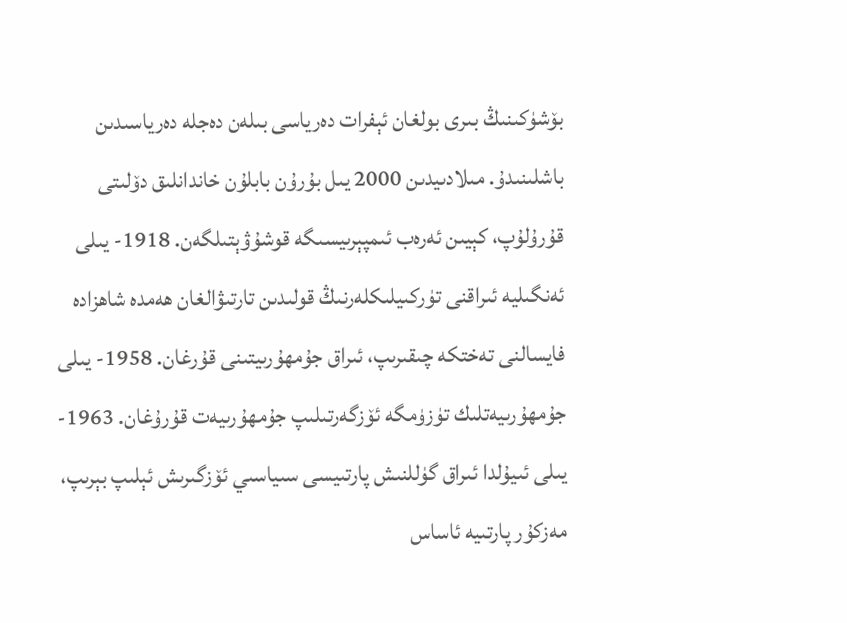بۆشۈكىنىڭ بىرى بولغان ئېفرات دەرياسى بىلەن دەجلە دەرياسىدىن باشلىنىدۇ. مىلادىيدىن 2000 يىل بۇرۇن بابلۇن خاندانلىق دۆلىتى قۇرۇلۇپ، كېيىن ئەرەب ئىمپېرىيسىگە قوشۇۋېتىلگەن. 1918- يىلى ئەنگىليە ئىراقنى تۈركىيلىكلەرنىڭ قولىدىن تارتىۋالغان ھەمدە شاھزادە فايسالنى تەختكە چىقىرىپ، ئىراق جۇمھۇرىيتىنى قۇرغان. 1958- يىلى جۇمھۇرىيەتلىك تۈزۈمگە ئۆزگەرتىلىپ جۇمھۇرىيەت قۇرۇغان. 1963- يىلى ئىيۇلدا ئىراق گۈللنىش پارتىيسى سىياسىي ئۆزگىرىش ئېلىپ بېرىپ، مەزكۇر پارتىيە ئاساس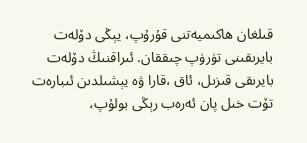قىلغان ھاكىميەتنى قۇرۇپ، يېڭى دۆلەت بايرىقىنى تۈرۈپ چىققان. ئىراقنىڭ دۆلەت بايرىقى قىزىل، ئاق ،قارا ۋە يېشىلدىن ئىبارەت تۆت خىل پان ئەرەب رېڭى بولۇپ،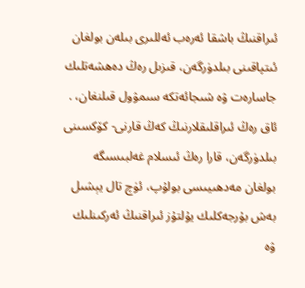ئىراقنىڭ باشقا ئەرەب ئەللىرى بىلەن بولغان ئىتپاقىنى بىلدۈرگەن، قىزىل رەڭ دەھشەتلىك جاسارەت ۋە شىجائەتكە سىمۋول قىلنغان، . ئاق رەڭ ئىراقلىقلارنىڭ كەڭ قارنى- كۆكسىنى بىلدۈرگەن، قارا رەڭ ئىسلام غەلبىسىگە بولغان مەدھىيىسى بولۇپ، ئۈچ تال يېشىل بەش بۇرجەكلىك يۇلتۇز ئىراقنىڭ ئەركىنلىك ۋە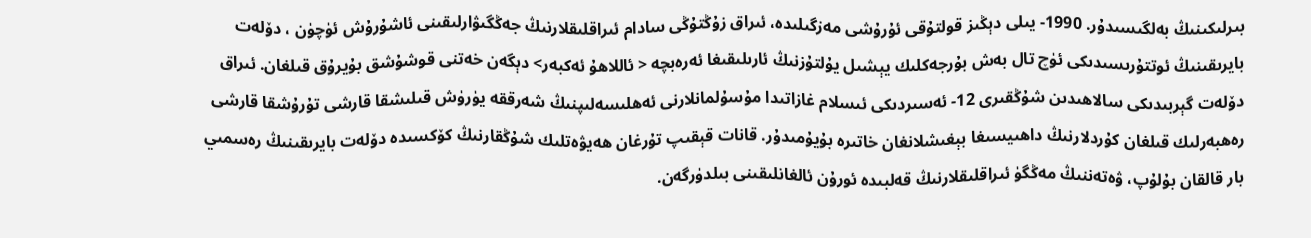بىرلىكىنىڭ بەلگىسىدۇر. 1990- يىلى دېڭىز قولتۇقى ئۇرۇشى مەزگىلىدە، ئىراق زۇڭتۇڭى سادام ئىراقلىقلارنىڭ جەڭگىۋارلىقىنى ئاشۇرۇش ئۈچۈن ، دۆلەت بايرىقىنىڭ ئوتتۇرىسىدىكى ئۈچ تال بەش بۇرجەكلىك يېشىل يۇلتۇزنىڭ ئارىلىقىغا ئەرەبچە < ئاللاھۇ ئەكبەر> دېگەن خەتنى قوشۇشق بۇيرۇق قىلغان. ئىراق دۆلەت گېربىدىكى سالاھىدىن شۇڭقىرى 12- ئەسىردىكى ئىسلام غازاتىدا مۇسۇلمانلارنى ئەھلىسەلىپنىڭ شەرققە يۈرۈش قىلىشقا قارشى تۇرۇشقا قارشى رەھبەرلىك قىلغان كۇردلارنىڭ داھىيسىغا بېغىشلانغان خاتىرە بۇيۇمىدۇر. قانات قېقىپ تۇرغان ھەيۋەتلىك شۇڭقارنىڭ كۆكسىدە دۆلەت بايرىقىنىڭ رەسمىي بار قالقان بۇلۇپ، ۋەتەننىڭ مەڭگۈ ئىراقلىقلارنىڭ قەلبىدە ئورۇن ئالغانلىقىنى بىلدۈرگەن.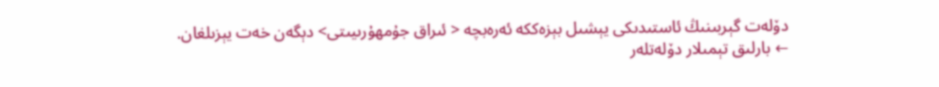دۆلەت گېربىنىڭ ئاستىدىكى يېشىل بېزەككە ئەرەبچە < ئىراق جۇمھۇرىيىتى> دېگەن خەت يېزىلغان.
← بارلىق تېمىلار دۆلەتلەر